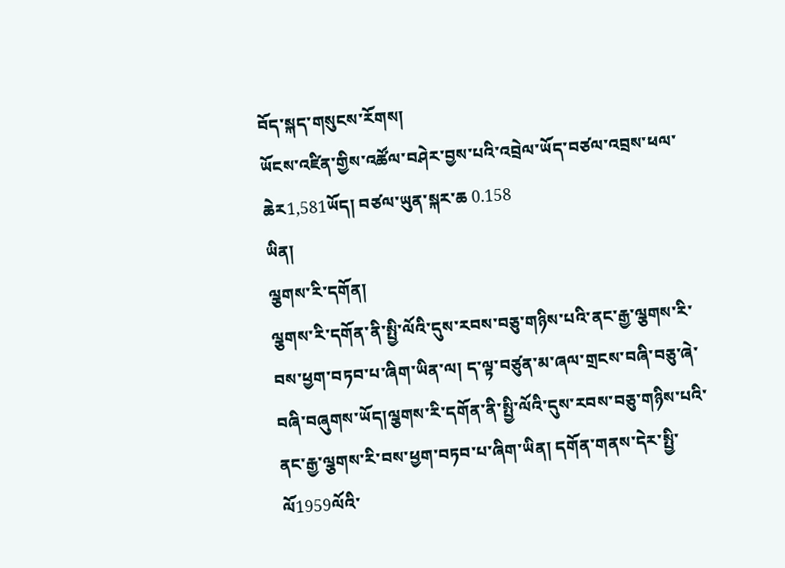བོད་སྐད་གསུངས་རོགས།
ཡོངས་འཛིན་གྱིས་འཚོལ་བཤེར་བྱས་པའི་འབྲེལ་ཡོད་བཙལ་འབྲས་ཕལ་ཆེར1,581ཡོད། བཙལ་ཡུན་སྐར་ཆ 0.158
ཡིན།
ལྕགས་རི་དགོན།
ལྕགས་རི་དགོན་ནི་སྤྱི་ལོའི་དུས་རབས་བཅུ་གཉིས་པའི་ནང་རྒྱ་ལྕགས་རི་བས་ཕྱག་བཏབ་པ་ཞིག་ཡིན་ལ། ད་ལྟ་བཙུན་མ་ཞལ་གྲངས་བཞི་བཅུ་ཞེ་བཞི་བཞུགས་ཡོད།ལྕགས་རི་དགོན་ནི་སྤྱི་ལོའི་དུས་རབས་བཅུ་གཉིས་པའི་ནང་རྒྱ་ལྕགས་རི་བས་ཕྱག་བཏབ་པ་ཞིག་ཡིན། དགོན་གནས་དེར་སྤྱི་ལོ1959ལོའི་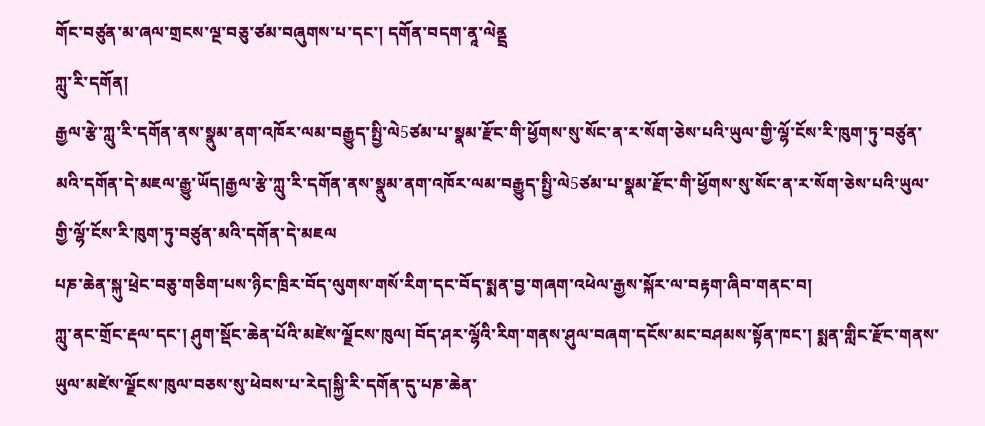གོང་བཙུན་མ་ཞལ་གྲངས་ལྔ་བཅུ་ཙམ་བཞུགས་པ་དང་། དགོན་བདག་ནཱ་ལེནྡྲ
ཀླུ་རི་དགོན།
རྒྱལ་རྩེ་ཀླུ་རི་དགོན་ནས་སྣུམ་ནག་འཁོར་ལམ་བརྒྱུད་སྤྱི་ལེ5ཙམ་པ་སྣམ་རྫོང་གི་ཕྱོགས་སུ་སོང་ན་ར་སོག་ཅེས་པའི་ཡུལ་གྱི་ལྷོ་ངོས་རི་ཁུག་ཏུ་བཙུན་མའི་དགོན་དེ་མཇལ་རྒྱུ་ཡོད།རྒྱལ་རྩེ་ཀླུ་རི་དགོན་ནས་སྣུམ་ནག་འཁོར་ལམ་བརྒྱུད་སྤྱི་ལེ5ཙམ་པ་སྣམ་རྫོང་གི་ཕྱོགས་སུ་སོང་ན་ར་སོག་ཅེས་པའི་ཡུལ་གྱི་ལྷོ་ངོས་རི་ཁུག་ཏུ་བཙུན་མའི་དགོན་དེ་མཇལ
པཎ་ཆེན་སྐུ་ཕྲེང་བཅུ་གཅིག་པས་ཉིང་ཁྲིར་བོད་ལུགས་གསོ་རིག་དང་བོད་སྨན་བྱ་གཞག་འཕེལ་རྒྱས་སྐོར་ལ་བརྟག་ཞིབ་གནང་བ།
ཀླུ་ནང་གྲོང་རྡལ་དང་། ཤུག་སྡོང་ཆེན་པོའི་མཛེས་ལྗོངས་ཁུལ། བོད་ཤར་ལྷོའི་རིག་གནས་ཤུལ་བཞག་དངོས་མང་བཤམས་སྟོན་ཁང་། སྨན་གླིང་རྫོང་གནས་ཡུལ་མཛེས་ལྗོངས་ཁུལ་བཅས་སུ་ཕེབས་པ་རེད།སྐྱི་རི་དགོན་དུ་པཎ་ཆེན་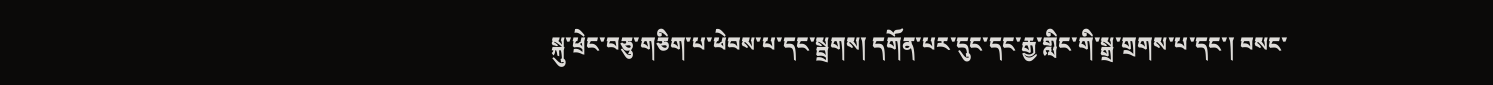སྐུ་ཕྲེང་བཅུ་གཅིག་པ་ཕེབས་པ་དང་སྦྲགས། དགོན་པར་དུང་དང་རྒྱ་གླིང་གི་སྒྲ་གྲགས་པ་དང་། བསང་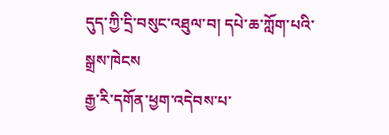དུད་ཀྱི་དྲི་བསུང་འཐུལ་བ། དཔེ་ཆ་ཀློག་པའི་སྒྲས་ཁེངས
རྒྱ་རི་དགོན་ཕྱག་འདེབས་པ་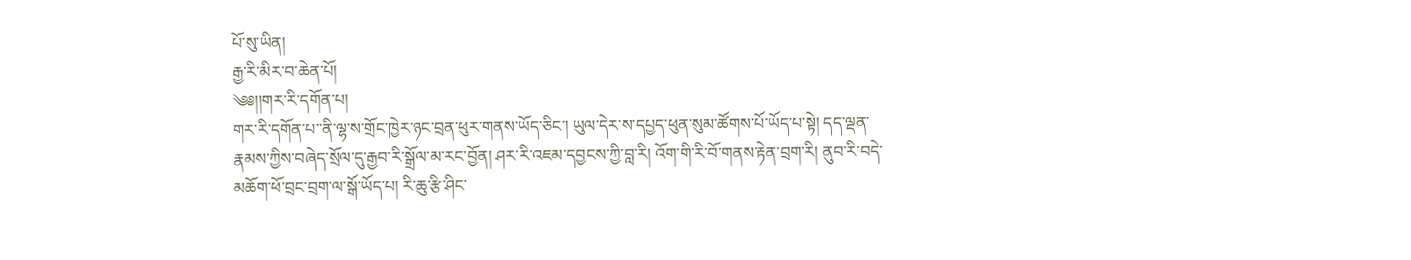པོ་སུ་ཡིན།
རྒྱ་རི་མིར་བ་ཆེན་པོ།
༄༅།།གར་རི་དགོན་པ།
གར་རི་དགོན་པ་་ནི་ལྷ་ས་གྲོང་ཁྱེར་ཉང་བྲན་ཕུར་གནས་ཡོད་ཅིང་། ཡུལ་དེར་ས་དཔྱད་ཕུན་སུམ་ཚོགས་པོ་ཡོད་པ་སྟེ། དད་ལྡན་རྣམས་ཀྱིས་བཞེད་སྲོལ་དུ་རྒྱབ་རི་སྒྲོལ་མ་རང་བྱོན། ཤར་རི་འཇམ་དབྱངས་ཀྱི་བླ་རི། འོག་གི་རི་བོ་གནས་རྟེན་བྲག་རི། ནུབ་རི་བདེ་མཆོག་ཕོ་བྲང་བྲག་ལ་སྒོ་ཡོད་པ། རི་ཆུ་རྩི་ཤིང་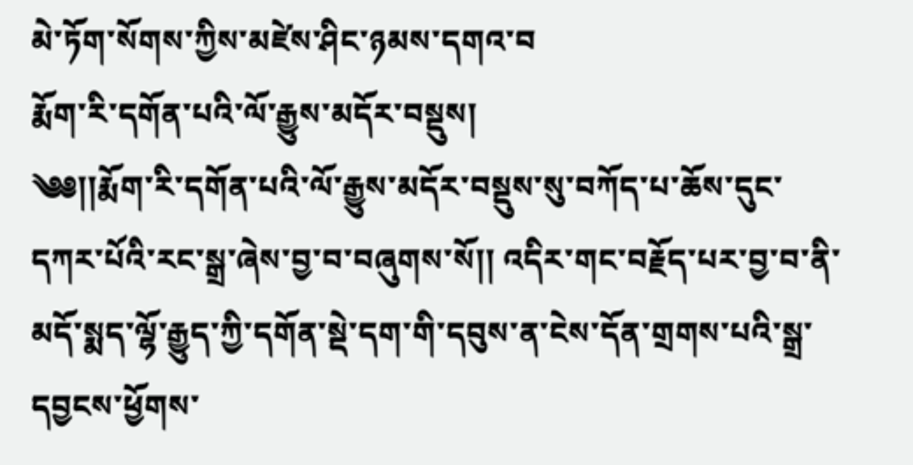མེ་ཏོག་སོགས་ཀྱིས་མཛེས་ཤིང་ཉམས་དགའ་བ
རྨོག་རི་དགོན་པའི་ལོ་རྒྱུས་མདོར་བསྡུས།
༄༅།།རྨོག་རི་དགོན་པའི་ལོ་རྒྱུས་མདོར་བསྡུས་སུ་བཀོད་པ་ཆོས་དུང་དཀར་པོའི་རང་སྒྲ་ཞེས་བྱ་བ་བཞུགས་སོ།། འདིར་གང་བརྗོད་པར་བྱ་བ་ནི་མདོ་སྨད་ལྷོ་རྒྱུད་ཀྱི་དགོན་སྡེ་དག་གི་དབུས་ན་ངེས་དོན་གྲགས་པའི་སྒྲ་དབྱངས་ཕྱོགས་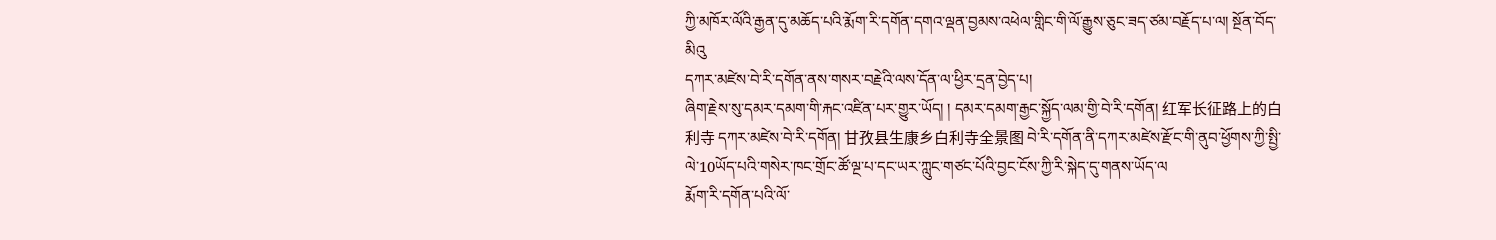ཀྱི་མཁོར་ལོའི་རྒྱན་དུ་མཆོད་པའི་རྨོག་རི་དགོན་དགའ་ལྡན་བྱམས་འཕེལ་གླིང་གི་ལོ་རྒྱུས་ཅུང་ཟད་ཙམ་བརྗོད་པ་ལ། སྔོན་བོད་མིའུ
དཀར་མཛེས་བེ་རི་དགོན་ནས་གསར་བརྗེའི་ལས་དོན་ལ་ཕྱིར་དྲན་བྱེད་པ།
ཞིག་རྗེས་སུ་དམར་དམག་གི་རྐང་འཛིན་པར་གྱུར་ཡོད། ། དམར་དམག་རྒྱང་སྐྱོད་ལམ་གྱི་བེ་རི་དགོན། 红军长征路上的白利寺 དཀར་མཛེས་བེ་རི་དགོན། 甘孜县生康乡白利寺全景图 བེ་རི་དགོན་ནི་དཀར་མཛེས་རྫོང་གི་ནུབ་ཕྱོགས་ཀྱི་སྤྱི་ལེ་10ཡོད་པའི་གསེར་ཁང་གྲོང་ཚོ་ལྔ་པ་དང་ཡར་ཀླུང་གཙང་པོའི་བྱང་ངོས་ཀྱི་རི་སྐེད་དུ་གནས་ཡོད་ལ
རྨོག་རི་དགོན་པའི་ལོ་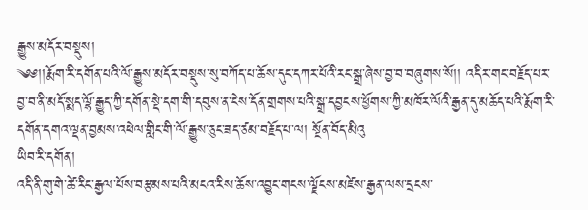རྒྱུས་མདོར་བསྡུས།
༄༅།།རྨོག་རི་དགོན་པའི་ལོ་རྒྱུས་མདོར་བསྡུས་སུ་བཀོད་པ་ཆོས་དུང་དཀར་པོའི་རང་སྒྲ་ཞེས་བྱ་བ་བཞུགས་སོ།། འདིར་གང་བརྗོད་པར་བྱ་བ་ནི་མདོ་སྨད་ལྷོ་རྒྱུད་ཀྱི་དགོན་སྡེ་དག་གི་དབུས་ན་ངེས་དོན་གྲགས་པའི་སྒྲ་དབྱངས་ཕྱོགས་ཀྱི་མཁོར་ལོའི་རྒྱན་དུ་མཆོད་པའི་རྨོག་རི་དགོན་དགའ་ལྡན་བྱམས་འཕེལ་གླིང་གི་ལོ་རྒྱུས་ཅུང་ཟད་ཙམ་བརྗོད་པ་ལ། སྔོན་བོད་མིའུ
ཡིབ་རི་དགོན།
འདི་ནི་གུ་གེ་ཚེ་རིང་རྒྱལ་པོས་བརྩམས་པའི་མངའ་རིས་ཆོས་འབྱུང་གངས་ལྗོངས་མཛེས་རྒྱན་ལས་དྲངས་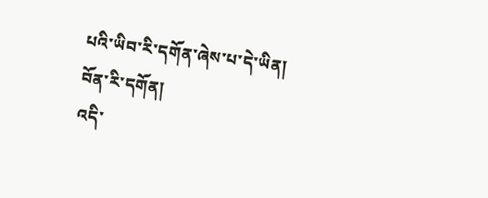པའི་ཡིབ་རི་དགོན་ཞེས་པ་དེ་ཡིན།
བོན་རི་དགོན།
འདི་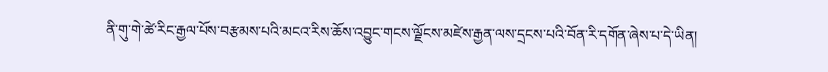ནི་གུ་གེ་ཚེ་རིང་རྒྱལ་པོས་བརྩམས་པའི་མངའ་རིས་ཆོས་འབྱུང་གངས་ལྗོངས་མཛེས་རྒྱན་ལས་དྲངས་པའི་བོན་རི་དགོན་ཞེས་པ་དེ་ཡིན།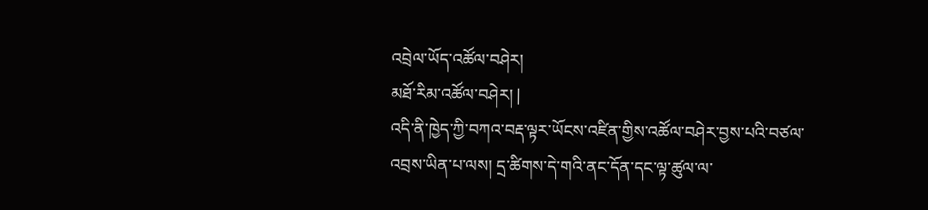འབྲེལ་ཡོད་འཚོལ་བཤེར།
མཐོ་རིམ་འཚོལ་བཤེར། |
འདི་ནི་ཁྱེད་ཀྱི་བཀའ་བརྡ་ལྟར་ཡོངས་འཛིན་གྱིས་འཚོལ་བཤེར་བྱས་པའི་བཙལ་འབྲས་ཡིན་པ་ལས། དྲ་ཚིགས་དེ་གའི་ནང་དོན་དང་ལྟ་ཚུལ་ལ་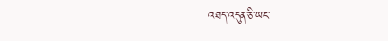འཐད་འདུན་ཅི་ཡང་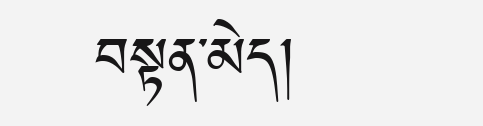བསྟན་མེད།